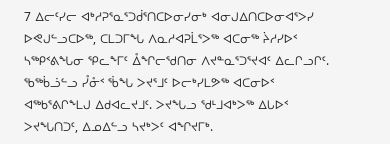7 ᐃᓕᑦᓯᓕ ᐊᒃᓱᕈᕐᓇᕐᑐᑰᕐᑎᑕᐅᓂᓯᓂᒃ ᐊᓂᒍᐃᑎᑕᐅᓂᐊᕐᐳᓯ ᐅᕙᒍᓪᓗᑕᐅᖅ, ᑕᒪᑐᒥᖓ ᐱᓇᓱᐊᕈᒫᕐᐳᖅ ᐊᑕᓂᖅ ᔩᓱᓯᐅᑉ ᓴᖅᑭᑉᕕᖓᓂ ᕿᓚᖕᒥᑦ ᐂᖏᓕᖁᑎᓂ ᐱᔪᓐᓇᕐᑐᕐᔪᐊᑦ ᐃᓚᒋᓗᒋᑦ.
ᖃᖅᑳᓘᓪᓗ ᓮᓁᑉ ᖄᖓ ᐳᔪᕐᒧᑦ ᐅᓕᒃᓯᒪᕗᖅ ᐊᑕᓂᐅᑉ ᐊᖅᑲᕐᕕᒋᖕᒪᒍ ᐃᑯᐊᓚᔪᒧᑦ. ᐳᔪᖓᓗ ᖁᒻᒧᐊᒃᐳᖅ ᐃᒐᐅᑉ ᐳᔪᖓᑎᑐᑦ, ᐃᓄᐃᓪᓗ ᓴᔪᒃᐳᑦ ᐊᖏᔪᒥᒃ.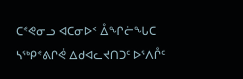ᑕᕝᕙᓂᓗ ᐊᑕᓂᐅᑉ ᐂᖏᓖᖓᑕ ᓴᖅᑭᕝᕕᒋᕚ ᐃᑯᐊᓚᔪᑎᑐᑦ ᐅᕐᐱᒊᑦ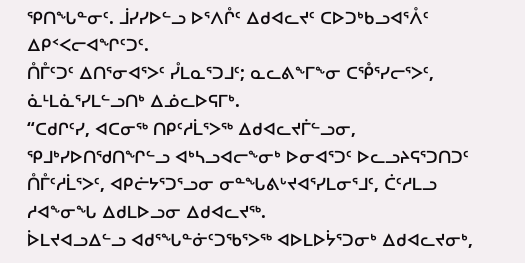ᕿᑎᖓᓐᓂᑦ. ᒨᓯᓯᐅᓪᓗ ᐅᕐᐱᒊᑦ ᐃᑯᐊᓚᔪᑦ ᑕᐅᑐᒃᑲᓗᐊᕐᐰᑦ ᐃᑭᑉᐸᓕᐊᖏᑦᑐᑦ.
ᑍᒤᑦᑐᑦ ᐃᑎᕐᓂᐊᕐᐳᑦ ᓮᒪᓇᕐᑐᒧᑦ; ᓇᓚᕕᖕᒥᖕᓂ ᑕᕾᕐᓯᓕᕐᐳᑦ, ᓈᒻᒪᓈᕐᓯᒪᓪᓗᑎᒃ ᐃᓅᓚᐅᕋᒥᒃ.
“ᑕᑯᒋᑦᓯ, ᐊᑕᓂᖅ ᑎᑭᑦᓱᒫᕐᐳᖅ ᐃᑯᐊᓚᔪᒦᓪᓗᓂ, ᕿᒧᒃᓯᐅᑎᖁᑎᖏᓪᓗ ᐊᒃᓴᓗᐊᓕᖕᓂᒃ ᐅᓂᐊᕐᑐᑦ ᐅᓚᓗᔨᕋᕐᑐᑎᑐᑦ ᑍᒤᑦᓱᒫᕐᐳᑦ, ᐊᑭᓖᔭᕐᑐᕐᓗᓂ ᓂᓐᖓᕕᒡᔪᐊᕐᓯᒪᓂᕐᒧᑦ, ᑖᑦᓱᒪᓗ ᓱᐊᖕᓂᖓ ᐃᑯᒪᐅᓗᓂ ᐃᑯᐊᓚᔪᖅ.
ᐆᒪᔪᐊᓗᐃᓪᓗ ᐊᑯᕐᖓᓐᓃᑦᑐᖃᕐᐳᖅ ᐊᐅᒪᐅᔮᕐᑐᓂᒃ ᐃᑯᐊᓚᔪᓂᒃ,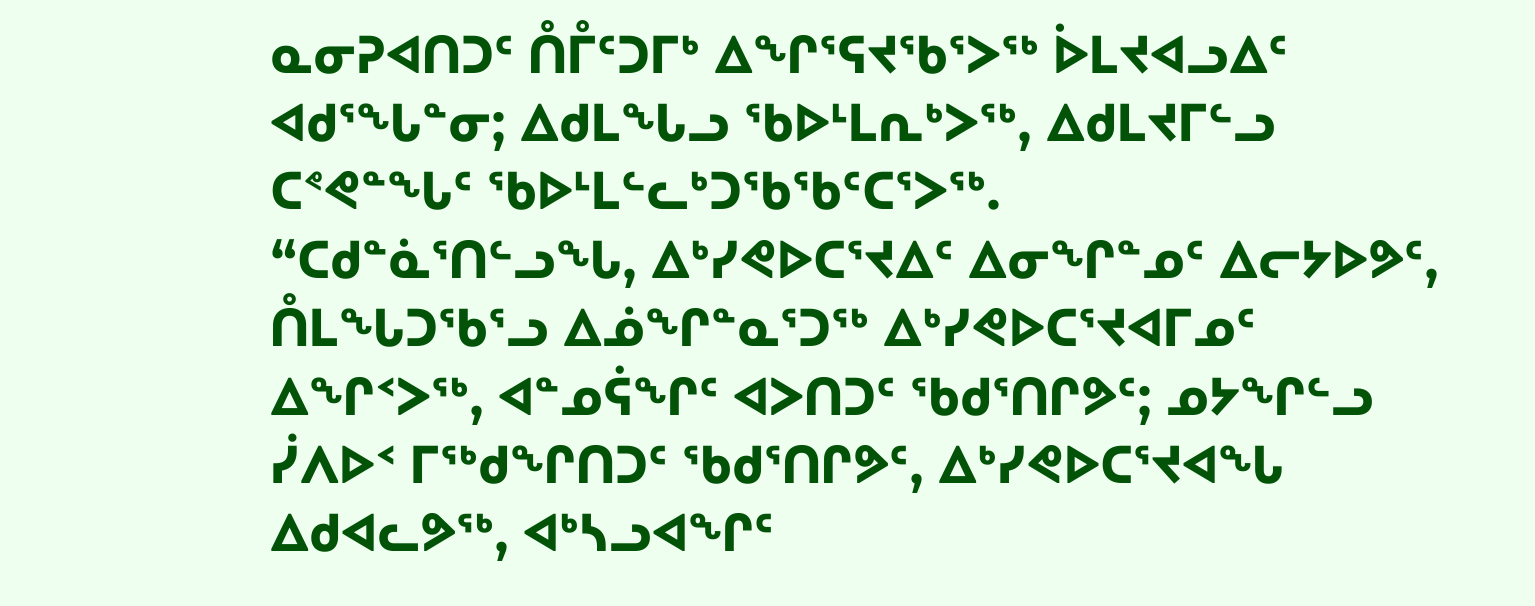ᓇᓂᕈᐊᑎᑐᑦ ᑍᒤᑦᑐᒥᒃ ᐃᖏᕐᕋᔪᖃᕐᐳᖅ ᐆᒪᔪᐊᓗᐃᑦ ᐊᑯᕐᖓᓐᓂ; ᐃᑯᒪᖓᓗ ᖃᐅᒻᒪᕆᒃᐳᖅ, ᐃᑯᒪᔪᒥᓪᓗ ᑕᕝᕙᓐᖓᑦ ᖃᐅᒻᒪᓪᓚᒃᑐᖃᖃᑦᑕᕐᐳᖅ.
“ᑕᑯᓐᓈᕐᑎᓪᓗᖓ, ᐃᒃᓯᕙᐅᑕᕐᔪᐃᑦ ᐃᓂᖏᓐᓄᑦ ᐃᓕᔭᐅᕗᑦ, ᑍᒪᖓᑐᖃᕐᓗ ᐃᓅᖏᓐᓇᕐᑐᖅ ᐃᒃᓯᕙᐅᑕᕐᔪᐊᒥᓄᑦ ᐃᖏᑉᐳᖅ, ᐊᓐᓄᕌᖏᑦ ᐊᐳᑎᑐᑦ ᖃᑯᕐᑎᒋᕗᑦ; ᓄᔭᖏᓪᓗ ᓰᐱᐅᑉ ᒥᖅᑯᖏᑎᑐᑦ ᖃᑯᕐᑎᒋᕗᑦ, ᐃᒃᓯᕙᐅᑕᕐᔪᐊᖓ ᐃᑯᐊᓚᕗᖅ, ᐊᒃᓴᓗᐊᖏᑦ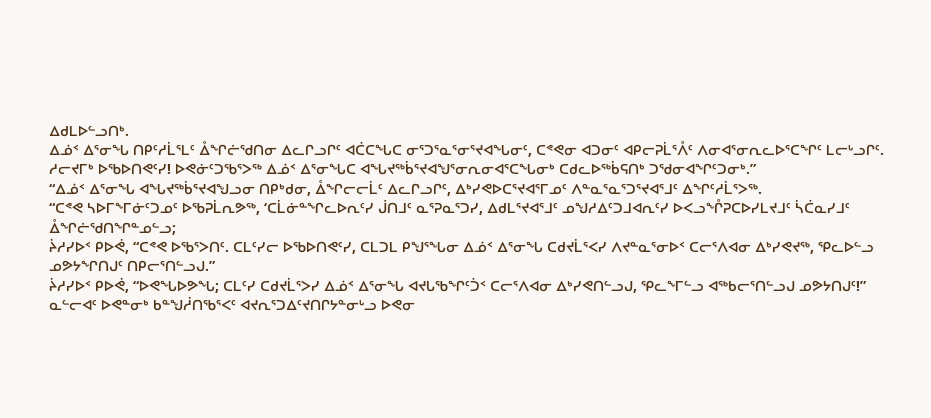ᐃᑯᒪᐅᓪᓗᑎᒃ.
ᐃᓅᑉ ᐃᕐᓂᖓ ᑎᑭᑦᓱᒫᕐᒪᑦ ᐂᖏᓖᖁᑎᓂ ᐃᓚᒋᓗᒋᑦ ᐊᑖᑕᖓᑕ ᓂᕐᑐᕐᓇᕐᓂᕐᔪᐊᖓᓂᑦ, ᑕᕝᕙᓂ ᐊᑐᓂᑦ ᐊᑭᓕᕈᒫᕐᐰᑦ ᐱᓂᐊᕐᓂᕆᓚᐅᕐᑕᖏᑦ ᒪᓕᒡᓗᒋᑦ.
ᓱᓕᔪᒥᒃ ᐅᖃᐅᑎᕙᑦᓯ! ᐅᕙᓃᑦᑐᖃᕐᐳᖅ ᐃᓅᑉ ᐃᕐᓂᖓᑕ ᐊᖓᔪᖅᑳᕐᔪᐊᖑᕐᓂᕆᓂᐊᕐᑕᖓᓂᒃ ᑕᑯᓚᐅᖅᑳᕋᑎᒃ ᑐᖁᓂᐊᖏᑦᑐᓂᒃ.”
“ᐃᓅᑉ ᐃᕐᓂᖓ ᐊᖓᔪᖅᑳᕐᔪᐊᖑᓗᓂ ᑎᑭᒃᑯᓂ, ᐂᖏᓕᓕᒫᑦ ᐃᓚᒋᓗᒋᑦ, ᐃᒃᓯᕙᐅᑕᕐᔪᐊᕐᒥᓄᑦ ᐱᓐᓇᕐᓇᕐᑐᕐᔪᐊᕐᒧᑦ ᐃᖏᑦᓱᒫᕐᐳᖅ.
“ᑕᕝᕙ ᓴᐅᒥᖕᒥᓃᑦᑐᓄᑦ ᐅᖃᕈᒫᕆᕗᖅ, ‘ᑕᒫᓃᓐᖏᓚᐅᕆᑦᓯ ᒎᑎᒧᑦ ᓇᕐᕈᓇᕐᑐᓯ, ᐃᑯᒪᕐᔪᐊᕐᒧᑦ ᓄᖑᓱᐃᑦᑐᒧᐊᕆᑦᓯ ᐅᐸᓗᖕᒊᕈᑕᐅᓯᒪᔪᒧᑦ ᓵᑖᓇᓯᒧᑦ ᐂᖏᓖᖁᑎᖏᓐᓄᓪᓗ;
ᔩᓱᓯᐅᑉ ᑭᐅᕚ, “ᑕᕝᕙ ᐅᖃᕐᐳᑎᑦ. ᑕᒪᑦᓯᓕ ᐅᖃᐅᑎᕙᑦᓯ, ᑕᒪᑐᒪ ᑭᖑᕐᖓᓂ ᐃᓅᑉ ᐃᕐᓂᖓ ᑕᑯᔪᒫᕐᐸᓯ ᐱᔪᓐᓇᕐᓂᐅᑉ ᑕᓕᕐᐱᐊᓂ ᐃᒃᓯᕙᔪᖅ, ᕿᓚᐅᓪᓗ ᓄᕗᔭᖏᑎᒍᑦ ᑎᑭᓕᕐᑎᓪᓗᒍ.”
ᔩᓱᓯᐅᑉ ᑭᐅᕚ, “ᐅᕙᖓᐅᕗᖓ; ᑕᒪᑦᓯ ᑕᑯᔪᒫᕐᐳᓯ ᐃᓅᑉ ᐃᕐᓂᖓ ᐊᔪᒐᖃᖏᑦᑑᑉ ᑕᓕᕐᐱᐊᓂ ᐃᒃᓯᕙᑎᓪᓗᒍ, ᕿᓚᖕᒥᓪᓗ ᐊᖅᑲᓕᕐᑎᓪᓗᒍ ᓄᕗᔭᑎᒍᑦ!”
ᓇᓪᓕᐊᑦ ᐅᕙᓐᓂᒃ ᑲᓐᖑᓲᑎᖃᕐᐸᑦ ᐊᔪᕆᕐᑐᐃᑦᔪᑎᒋᔭᓐᓂᒡᓗ ᐅᕙᓂ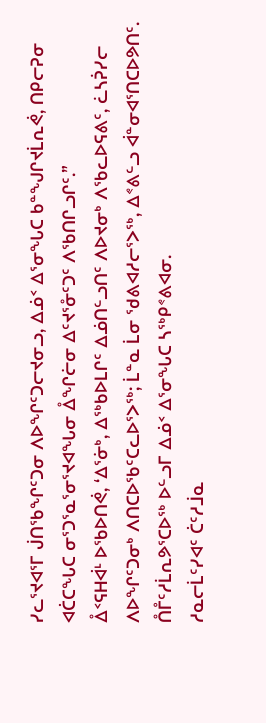ᓯᓚᕐᔪᐊᕐᒥ ᒎᑎᖃᖏᑦᑐᓂ ᐱᐅᖏᑦᑐᓕᔪᓂᓗ, ᐃᓅᑉ ᐃᕐᓂᖓᑕ ᑲᓐᖑᒋᔪᒫᕆᕚ, ᑎᑭᓕᕈᓂ ᐊᑖᑕᖓᑕ ᓂᕐᑐᕐᓇᕐᓂᕐᔪᐊᖓᓂ ᐂᖏᓖᓂ ᐃᑦᔪᕐᓁᑦᑐᑦ ᐱᖃᑎᒋᓗᒋᑦ.”
ᐂᑉᕋᕼᐋᒻ ᐅᖃᐅᑎᕚ, ‘ᐃᕐᓃᒃ, ᐃᖅᑲᐅᒪᒋᑦ ᐃᓅᑎᓪᓗᑎᑦ ᐱᐅᔪᓂᒃ ᐱᖃᓚᐅᕋᕕᑦ, ᓛᓴᕉᓯᓕ ᐱᐅᖏᑦᑐᓂᒃ ᐱᑎᑕᐅᖃᑦᑕᓚᐅᕐᐳᖅ; ᒫᓐᓇ ᒫᓂ ᖁᕕᐊᓱᓕᕐᐳᖅ, ᐃᕝᕕᓪᓗ ᐋᓐᓂᐊᕐᑎᑕᐅᕗᑎᑦ.
ᑍᒤᑦᓱᒫᕆᕗᕐᑕᐅᖅ ᐅᓪᓗᒥ ᐃᓅᑉ ᐃᕐᓂᖓᑕ ᓴᖅᑭᕝᕕᐊᓂ.
ᓱᓇᓕᒫᑦᓯᐊᑦ ᑖᑦᓱᒨᓇ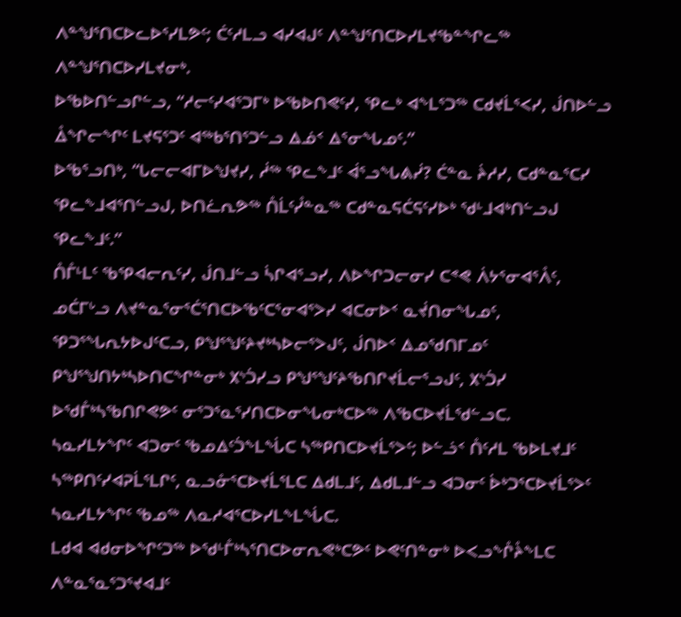ᐱᓐᖑᕐᑎᑕᐅᓚᐅᕐᓯᒪᕗᑦ; ᑖᑦᓱᒪᓗ ᐊᓯᐊᒍᑦ ᐱᓐᖑᕐᑎᑕᐅᓯᒪᔪᖃᓐᖏᓚᖅ ᐱᓐᖑᕐᑎᑕᐅᓯᒪᔪᓂᒃ.
ᐅᖃᐅᑎᓪᓗᒋᓪᓗ, “ᓱᓕᑦᓯᐊᕐᑐᒥᒃ ᐅᖃᐅᑎᕙᑦᓯ, ᕿᓚᒃ ᐊᖕᒪᕐᑐᖅ ᑕᑯᔪᒫᕐᐸᓯ, ᒎᑎᐅᓪᓗ ᐂᖏᓕᖏᑦ ᒪᔪᕋᕐᑐᑦ ᐊᖅᑲᕐᑎᕐᑐᓪᓗ ᐃᓅᑉ ᐃᕐᓂᖓᓄᑦ.”
ᐅᖃᕐᓗᑎᒃ, “ᒐᓕᓕᐊᒥᐅᖑᔪᓯ, ᓲᖅ ᕿᓚᖕᒧᑦ ᐋᕐᓗᖓᕕᓰ? ᑖᓐᓇ ᔩᓱᓯ, ᑕᑯᓐᓇᕐᑕᓯ ᕿᓚᖕᒧᐊᕐᑎᓪᓗᒍ, ᐅᑎᓛᕆᕗᖅ ᑍᒫᑦᓮᓐᓇᖅ ᑕᑯᓐᓇᕋᑖᕋᑦᓯᐅᒃ ᖁᒻᒧᐊᒃᑎᓪᓗᒍ ᕿᓚᖕᒧᑦ.”
ᑍᒤᒻᒪᑦ ᖃᕿᐊᓕᕆᑦᓯ, ᒎᑎᒧᓪᓗ ᓵᒋᐊᕐᓗᓯ, ᐱᐅᖏᑐᓕᓂᓯ ᑕᕝᕙ ᐲᔭᕐᓂᐊᕐᐰᑦ, ᓄᑖᒥᒡᓗ ᐱᔪᓐᓇᕐᓂᕐᑖᕐᑎᑕᐅᖃᑦᑕᕐᓂᐊᕐᐳᓯ ᐊᑕᓂᐅᑉ ᓇᔫᑎᓂᖓᓄᑦ,
ᕿᑐᕐᖓᕆᔭᐅᒍᑦᑕᓗ, ᑭᖑᕐᖑᑦᔨᔪᒃᓴᐅᓕᕐᐳᒍᑦ, ᒎᑎᐅᑉ ᐃᓄᖁᑎᒥᓄᑦ ᑭᖑᕐᖑᑎᔭᒃᓴᐅᑎᑕᖏᓐᓂᒃ ᙭ᔅᑑᓯᓗ ᑭᖑᕐᖑᑦᔨᖃᑎᒋᔪᒫᓕᕐᓗᒍᑦ, ᙭ᔅᑑᓯ ᐅᖁᒤᒃᓴᖃᑎᒋᕙᕗᑦ ᓂᕐᑐᕐᓇᕐᓯᑎᑕᐅᓂᖓᓂᒃᑕᐅᖅ ᐱᖃᑕᐅᔪᒫᖁᓪᓗᑕ.
ᓴᓇᓯᒪᔭᖏᑦ ᐊᑐᓂᑦ ᖃᓄᐃᑦᑑᖕᒪᖔᑕ ᓴᖅᑭᑎᑕᐅᔪᒫᕐᐳᑦ; ᐅᓪᓘᑉ ᑍᑦᓱᒪ ᖃᐅᒪᔪᒧᑦ ᓴᖅᑭᑎᑦᓯᐊᕈᒫᕐᒪᒋᑦ, ᓇᓗᓁᕐᑕᐅᔪᒫᕐᒪᑕ ᐃᑯᒪᒧᑦ, ᐃᑯᒪᒧᓪᓗ ᐊᑐᓂᑦ ᐆᒃᑐᕐᑕᐅᔪᒫᕐᐳᑦ ᓴᓇᓯᒪᔭᖏᑦ ᖃᓄᖅ ᐱᓇᓱᐊᕐᑕᐅᓯᒪᖕᒪᖔᑕ.
ᒪᑯᐊ ᐊᑯᓂᐅᖏᑦᑐᖅ ᐅᖁᒻᒤᒃᓴᕐᑎᑕᐅᓂᕆᕙᒃᑕᕗᑦ ᐅᕙᑦᑎᓐᓂᒃ ᐅᐸᓗᖕᒊᔧᖕᒪᑕ ᐱᓐᓇᕐᓇᕐᑐᕐᔪᐊᒧᑦ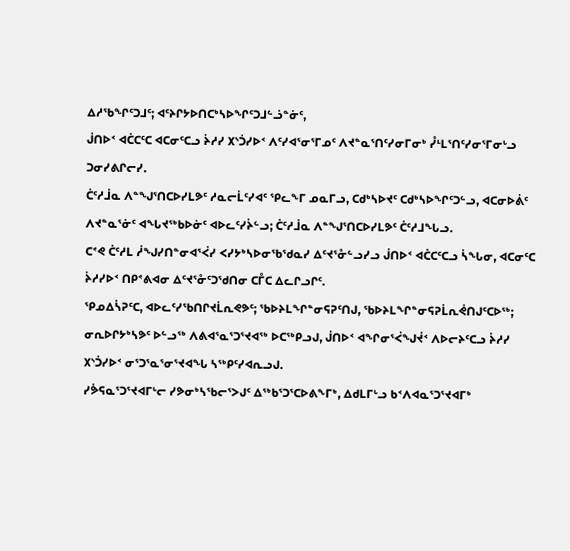ᐃᓱᖃᖏᑦᑐᒧᑦ; ᐊᑦᔨᒋᔭᐅᑎᑕᒃᓴᐅᖏᑦᑐᒧᓪᓘᓐᓃᑦ,
ᒎᑎᐅᑉ ᐊᑖᑕᑦᑕ ᐊᑕᓂᑦᑕᓗ ᔩᓱᓯ ᙭ᔅᑑᓯᐅᑉ ᐱᑦᓯᐊᕐᓂᕐᒥᓄᑦ ᐱᔪᓐᓇᕐᑎᑦᓯᓂᒥᓂᒃ ᓮᒻᒪᕐᑎᑦᓯᓂᕐᒥᓂᒡᓗ ᑐᓂᓯᕕᒋᓕᓯ.
ᑖᑦᓱᒨᓇ ᐱᓐᖑᕐᑎᑕᐅᓯᒪᕗᑦ ᓱᓇᓕᒫᑦᓯᐊᑦ ᕿᓚᖕᒥ ᓄᓇᒥᓗ, ᑕᑯᒃᓴᐅᔪᑦ ᑕᑯᒃᓴᐅᖏᑦᑐᓪᓗ, ᐊᑕᓂᐅᕖᑦ ᐱᔪᓐᓇᕐᓃᑦ ᐊᖓᔪᖅᑲᐅᓃᑦ ᐊᐅᓚᑦᓯᔩᓪᓗ; ᑖᑦᓱᒨᓇ ᐱᓐᖑᕐᑎᑕᐅᓯᒪᕗᑦ ᑖᑦᓱᒧᖓᓗ.
ᑕᕝᕙ ᑖᑦᓱᒪ ᓲᖑᓯᑎᓐᓂᐊᕐᐹᓯ ᐸᓯᔭᒃᓴᐅᓂᖃᖁᓇᓯ ᐃᑦᔪᕐᓁᓪᓗᓯᓗ ᒎᑎᐅᑉ ᐊᑖᑕᑦᑕᓗ ᓵᖓᓂ, ᐊᑕᓂᑦᑕ ᔩᓱᓯᐅᑉ ᑎᑭᕝᕕᐊᓂ ᐃᑦᔪᕐᓁᑦᑐᖁᑎᓂ ᑕᒤᑕ ᐃᓚᒋᓗᒋᑦ.
ᕿᓄᐃᓵᕈᑦᑕ, ᐊᐅᓚᑦᓯᖃᑎᒋᔪᒫᕆᕙᕗᑦ; ᖃᐅᔨᒪᖏᓐᓂᕋᕈᑦᑎᒍ, ᖃᐅᔨᒪᖏᓐᓂᕋᕈᒫᕆᕚᑎᒍᑦᑕᐅᖅ;
ᓂᕆᐅᒋᔭᒃᓴᕗᑦ ᐅᓪᓗᖅ ᐱᕕᐊᕐᓇᕐᑐᕐᔪᐊᖅ ᐅᑕᖅᑭᓗᒍ, ᒎᑎᐅᑉ ᐊᖏᓂᕐᐹᖑᔫᑉ ᐱᐅᓕᔨᑦᑕᓗ ᔩᓱᓯ ᙭ᔅᑑᓯᐅᑉ ᓂᕐᑐᕐᓇᕐᓂᕐᔪᐊᖓ ᓴᖅᑭᑦᓯᐊᕆᓗᒍ.
ᓯᕘᕋᓇᕐᑐᕐᔪᐊᒥᒡᓕ ᓯᕗᓂᒃᓴᖃᓕᕐᐳᒍᑦ ᐃᖅᑲᕐᑐᕐᑕᐅᕕᖕᒥᒃ, ᐃᑯᒪᒥᒡᓗ ᑲᑉᐱᐊᓇᕐᑐᕐᔪᐊᒥᒃ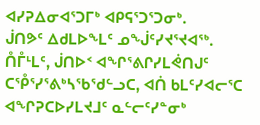ᐊᓯᕈᐃᓂᐊᕐᑐᒥᒃ ᐊᑭᕋᕐᑐᕐᑐᓂᒃ.
ᒎᑎᕗᑦ ᐃᑯᒪᐅᖕᒪᑦ ᓄᖒᑦᓯᔪᕐᔪᐊᖅ.
ᑍᒤᒻᒪᑦ, ᒎᑎᐅᑉ ᐊᖏᕐᕕᒋᓯᒪᕚᑎᒍᑦ ᑕᕾᕐᓯᕐᕕᒃᓴᖃᖁᓪᓗᑕ, ᐊᑏ ᑲᒪᑦᓯᐊᓕᕐᑕ ᐊᖏᕈᑕᐅᓯᒪᔪᒧᑦ ᓇᓪᓕᑦᓯᓐᓂᒃ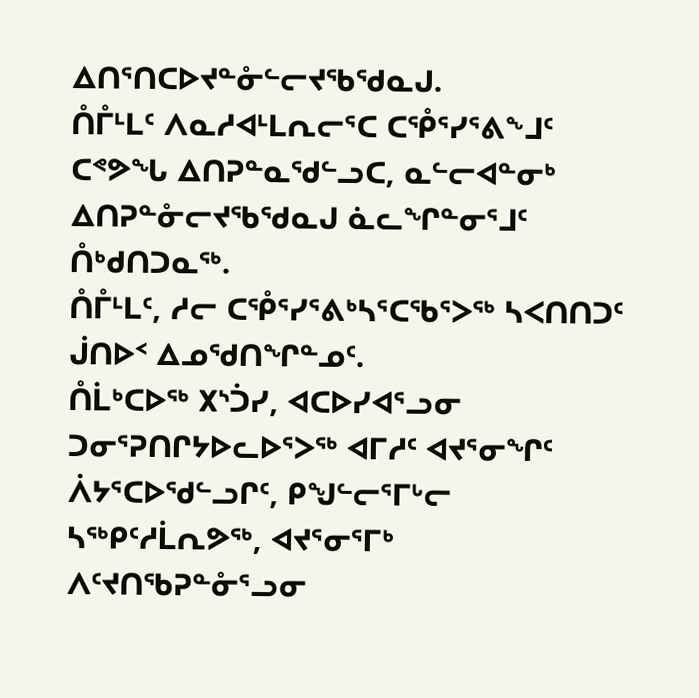ᐃᑎᕐᑎᑕᐅᔪᓐᓁᓪᓕᔪᖃᖁᓇᒍ.
ᑍᒤᒻᒪᑦ ᐱᓇᓱᐊᒻᒪᕆᓕᕐᑕ ᑕᕾᕐᓯᕐᕕᖕᒧᑦ ᑕᕝᕗᖓ ᐃᑎᕈᓐᓇᖁᓪᓗᑕ, ᓇᓪᓕᐊᓐᓂᒃ ᐃᑎᕈᓐᓁᓕᔪᖃᖁᓇᒍ ᓈᓚᖏᓐᓂᕐᒧᑦ ᑍᒃᑯᑎᑐᓇᖅ.
ᑍᒤᒻᒪᑦ, ᓱᓕ ᑕᕾᕐᓯᕐᕕᒃᓴᕐᑕᖃᕐᐳᖅ ᓴᐸᑎᑎᑐᑦ ᒎᑎᐅᑉ ᐃᓄᖁᑎᖏᓐᓄᑦ.
ᑍᒫᒃᑕᐅᖅ ᙭ᔅᑑᓯ, ᐊᑕᐅᓯᐊᕐᓗᓂ ᑐᓂᕐᕈᑎᒋᔭᐅᓚᐅᕐᐳᖅ ᐊᒥᓱᑦ ᐊᔪᕐᓂᖏᑦ ᐲᔭᕐᑕᐅᖁᓪᓗᒋᑦ, ᑭᖑᓪᓕᕐᒥᒡᓕ ᓴᖅᑭᑦᓱᒫᕆᕗᖅ, ᐊᔪᕐᓂᕐᒥᒃ ᐱᑦᔪᑎᖃᕈᓐᓁᕐᓗᓂ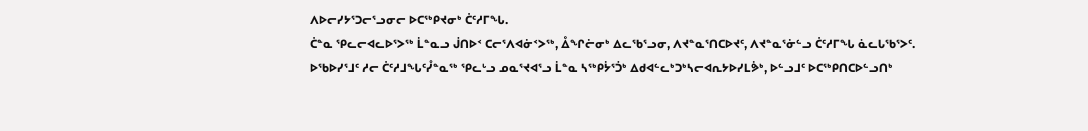ᐱᐅᓕᓯᔭᕐᑐᓕᕐᓗᓂᓕ ᐅᑕᖅᑭᔪᓂᒃ ᑖᑦᓱᒥᖓ.
ᑖᓐᓇ ᕿᓚᓕᐊᓚᐅᕐᐳᖅ ᒫᓐᓇᓗ ᒎᑎᐅᑉ ᑕᓕᕐᐱᐊᓃᑉᐳᖅ, ᐂᖏᓖᓂᒃ ᐃᓚᖃᕐᓗᓂ, ᐱᔪᓐᓇᕐᑎᑕᐅᔪᑦ, ᐱᔪᓐᓇᕐᓃᓪᓗ ᑖᑦᓱᒥᖓ ᓈᓚᒐᖃᕐᐳᑦ.
ᐅᖃᐅᓯᕐᒧᑦ ᓱᓕ ᑖᑦᓱᒧᖓᑦᓮᓐᓇᖅ ᕿᓚᒡᓗ ᓄᓇᕐᔪᐊᕐᓗ ᒫᓐᓇ ᓴᖅᑭᔮᕐᑑᒃ ᐃᑯᐊᓪᓚᒃᑐᒃᓴᓕᐊᕆᔭᐅᓯᒪᕘᒃ, ᐅᓪᓗᒧᑦ ᐅᑕᖅᑭᑎᑕᐅᓪᓗᑎᒃ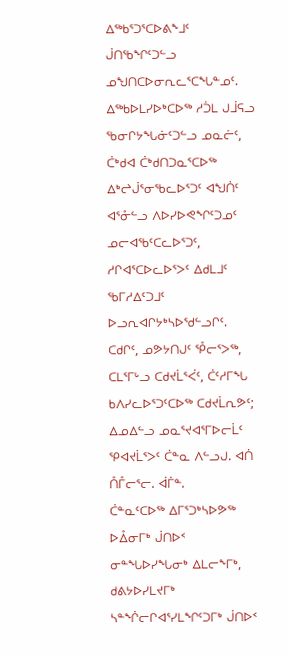ᐃᖅᑲᕐᑐᕐᑕᐅᕕᖕᒧᑦ ᒎᑎᖃᖏᑦᑐᓪᓗ ᓄᖑᑎᑕᐅᓂᕆᓚᕐᑕᖓᓐᓄᑦ.
ᐃᖅᑲᐅᒪᓯᐅᒃᑕᐅᖅ ᓱᑑᒪ ᒍᒨᕋᓗ ᖃᓂᒋᔭᖓᓃᑦᑐᓪᓗ ᓄᓇᓖᑦ, ᑖᒃᑯᐊ ᑖᒃᑯᑎᑐᓇᕐᑕᐅᖅ ᐃᒃᖠᒎᕐᓂᖃᓚᐅᕐᑐᑦ ᐊᖑᑏᑦ ᐊᕐᓁᓪᓗ ᐱᐅᓯᐅᕙᖏᑦᑐᓄᑦ ᓄᓕᐊᖃᑦᑕᓚᐅᕐᑐᑦ, ᓱᒋᐊᕐᑕᐅᓚᐅᕐᐳᑦ ᐃᑯᒪᒧᑦ ᖃᒥᓱᐃᑦᑐᒧᑦ ᐅᓗᕆᐊᒋᔭᒃᓴᐅᖁᓪᓗᒋᑦ.
ᑕᑯᒋᑦ, ᓄᕗᔭᑎᒍᑦ ᕾᓕᕐᐳᖅ, ᑕᒪᕐᒥᒡᓗ ᑕᑯᔪᒫᕐᐹᑦ, ᑖᑦᓱᒥᖓ ᑲᐱᓯᓚᐅᕐᑐᑦᑕᐅᖅ ᑕᑯᔪᒫᕆᕗᑦ; ᐃᓄᐃᓪᓗ ᓄᓇᕐᔪᐊᕐᒥᐅᓕᒫᑦ ᕿᐊᔪᒫᕐᐳᑦ ᑖᓐᓇ ᐱᓪᓗᒍ. ᐊᑏ ᑍᒤᓕᕐᓕ. ᐋᒦᓐ.
ᑖᓐᓇᑦᑕᐅᖅ ᐃᒥᕐᑐᒃᓴᐅᕗᖅ ᐅᐂᓂᒥᒃ ᒎᑎᐅᑉ ᓂᓐᖓᐅᓯᖓᓂᒃ ᐃᒪᓕᖕᒥᒃ, ᑯᕕᔭᐅᓯᒪᔪᒥᒃ ᓴᓐᖐᓕᒋᐊᕐᓯᒪᖏᑦᑐᒥᒃ ᒎᑎᐅᑉ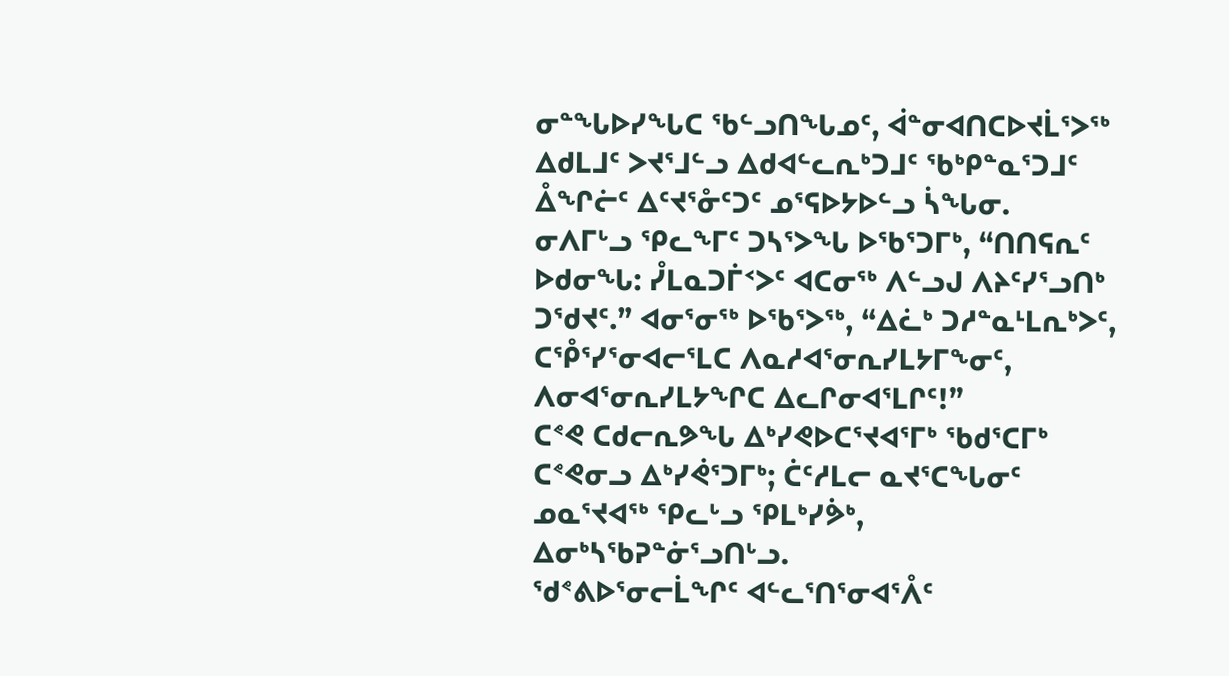ᓂᓐᖓᐅᓯᖓᑕ ᖃᓪᓗᑎᖓᓄᑦ, ᐋᓐᓂᐊᑎᑕᐅᔪᒫᕐᐳᖅ ᐃᑯᒪᒧᑦ ᐳᔪᕐᒧᓪᓗ ᐃᑯᐊᓪᓚᕆᒃᑐᒧᑦ ᖃᒃᑭᓐᓇᕐᑐᒧᑦ ᐂᖏᓖᑦ ᐃᑦᔪᕐᓁᑦᑐᑦ ᓄᕐᕋᐅᔭᐅᓪᓗ ᓵᖓᓂ.
ᓂᐱᒥᒡᓗ ᕿᓚᖕᒥᑦ ᑐᓴᕐᐳᖓ ᐅᖃᕐᑐᒥᒃ, “ᑎᑎᕋᕆᑦ ᐅᑯᓂᖓ: ᓮᒪᓇᑐᒦᑉᐳᑦ ᐊᑕᓂᖅ ᐱᓪᓗᒍ ᐱᔨᑦᓯᕐᓗᑎᒃ ᑐᖁᔪᑦ.” ᐊᓂᕐᓂᖅ ᐅᖃᕐᐳᖅ, “ᐃᓛᒃ ᑐᓱᓐᓇᒻᒪᕆᒃᐳᑦ, ᑕᕾᕐᓯᕐᓂᐊᓕᕐᒪᑕ ᐱᓇᓱᐊᕐᓂᕆᓯᒪᔭᒥᖕᓂᑦ, ᐱᓂᐊᕐᓂᕆᓯᒪᔭᖏᑕ ᐃᓚᒋᓂᐊᕐᒪᒋᑦ!”
ᑕᕝᕙ ᑕᑯᓕᕆᕗᖓ ᐃᒃᓯᕙᐅᑕᕐᔪᐊᕐᒥᒃ ᖃᑯᕐᑕᒥᒃ ᑕᕝᕙᓂᓗ ᐃᒃᓯᕚᕐᑐᒥᒃ; ᑖᑦᓱᒪᓕ ᓇᔪᕐᑕᖓᓂᑦ ᓄᓇᕐᔪᐊᖅ ᕿᓚᒡᓗ ᕿᒪᒃᓯᕘᒃ, ᐃᓂᒃᓴᖃᕈᓐᓃᕐᓗᑎᒡᓗ.
ᖁᕝᕕᐅᕐᓂᓕᒫᖏᑦ ᐊᓪᓚᕐᑎᕐᓂᐊᕐᐰᑦ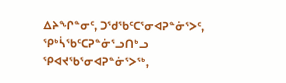ᐃᔨᖏᓐᓂᑦ, ᑐᖁᖃᑦᑕᕐᓂᐊᕈᓐᓃᕐᐳᑦ, ᕿᒃᓵᖃᑦᑕᕈᓐᓃᕐᓗᑎᒃᓗ ᕿᐊᔪᖃᕐᓂᐊᕈᓐᓃᕐᐳᖅ,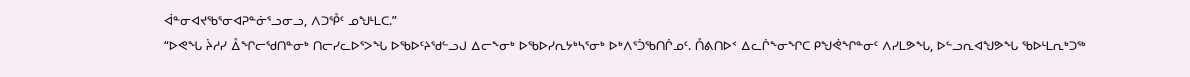ᐋᓐᓂᐊᔪᖃᕐᓂᐊᕈᓐᓃᕐᓗᓂᓗ, ᐱᑐᕾᑦ ᓄᖑᒻᒪᑕ.”
“ᐅᕙᖓ ᔩᓱᓯ ᐂᖏᓕᖁᑎᓐᓂᒃ ᑎᓕᓯᓚᐅᕐᐳᖓ ᐅᖃᐅᑦᔨᖁᓪᓗᒍ ᐃᓕᖕᓂᒃ ᐅᖃᐅᓯᕆᔭᒃᓴᕐᓂᒃ ᐅᒃᐱᕐᑑᖃᑎᒌᓄᑦ. ᑍᕕᑎᐅᑉ ᐃᓚᒌᖕᓂᖏᑕ ᑭᖑᕚᖏᓐᓂᑦ ᐱᓯᒪᕗᖓ, ᐅᓪᓗᕆᐊᖑᕗᖓ ᖃᐅᒻᒪᕆᒃᑐᖅ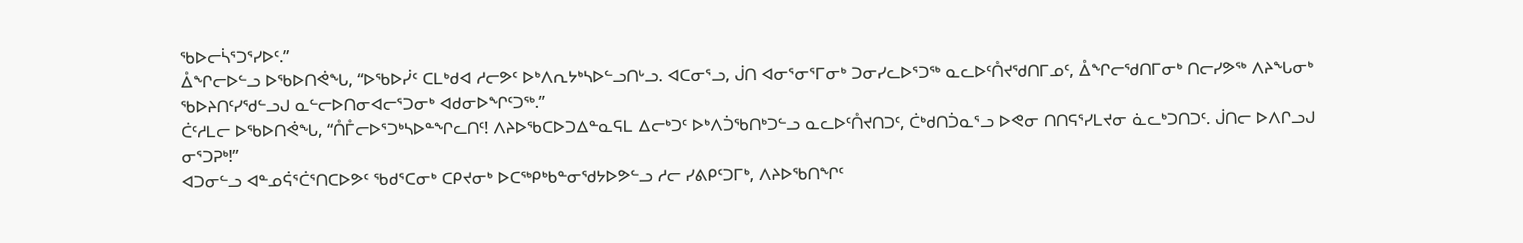ᖃᐅᓕᓵᕐᑐᕐᓯᐅᑦ.”
ᐂᖏᓕᐅᓪᓗ ᐅᖃᐅᑎᕚᖓ, “ᐅᖃᐅᓰᑦ ᑕᒪᒃᑯᐊ ᓱᓕᕗᑦ ᐅᒃᐱᕆᔭᒃᓴᐅᓪᓗᑎᒡᓗ. ᐊᑕᓂᕐᓗ, ᒎᑎ ᐊᓂᕐᓂᕐᒥᓂᒃ ᑐᓂᓯᓚᐅᕐᑐᖅ ᓇᓚᐅᑦᑍᔪᖁᑎᒥᓄᑦ, ᐂᖏᓕᖁᑎᒥᓂᒃ ᑎᓕᓯᕗᖅ ᐱᔨᖓᓂᒃ ᖃᐅᔨᑎᑦᓯᖁᓪᓗᒍ ᓇᓪᓕᐅᑎᓂᐊᓕᕐᑐᓂᒃ ᐊᑯᓂᐅᖏᑦᑐᖅ.”
ᑖᑦᓱᒪᓕ ᐅᖃᐅᑎᕚᖓ, “ᑍᒤᓕᐅᕐᑐᒃᓴᐅᓐᖏᓚᑎᑦ! ᐱᔨᐅᖃᑕᐅᑐᐃᓐᓇᕋᒪ ᐃᓕᒃᑐᑦ ᐅᒃᐱᑑᖃᑎᒃᑐᓪᓗ ᓇᓚᐅᑦᑍᔪᑎᑐᑦ, ᑖᒃᑯᑎᑑᓇᕐᓗ ᐅᕙᓂ ᑎᑎᕋᕐᓯᒪᔪᓂ ᓈᓚᒃᑐᑎᑐᑦ. ᒎᑎᓕ ᐅᐱᒋᓗᒍ ᓂᕐᑐᕈᒃ!”
ᐊᑐᓂᓪᓗ ᐊᓐᓄᕌᕐᑖᕐᑎᑕᐅᕗᑦ ᖃᑯᕐᑕᓂᒃ ᑕᑭᔪᓂᒃ ᐅᑕᖅᑭᒃᑲᓐᓂᖁᔭᐅᕗᓪᓗ ᓱᓕ ᓯᕕᑭᑦᑐᒥᒃ, ᐱᔨᐅᖃᑎᖏᑦ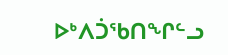ᐅᒃᐱᑑᖃᑎᖏᓪᓗ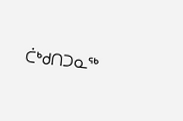ᑖᒃᑯᑎᑐᓇᖅ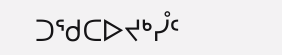ᑐᖁᑕᐅᔪᒃᓮᑦ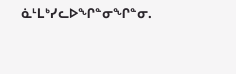ᓈᒻᒪᒃᓯᓚᐅᖏᓐᓂᖏᓐᓂ.